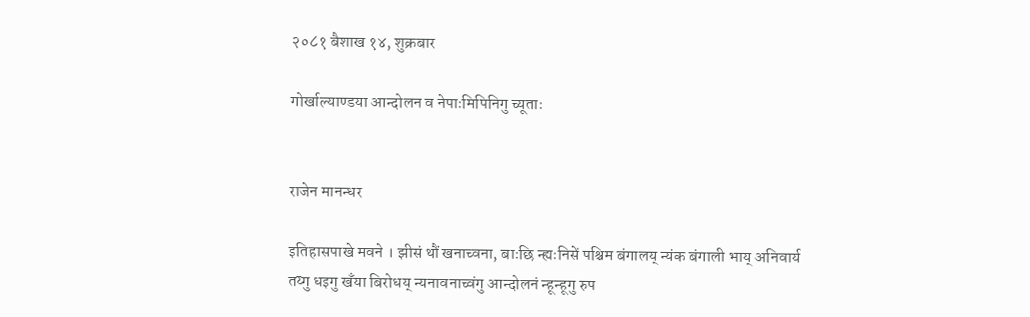२०८१ बैशाख १४, शुक्रबार

गोर्खाल्याण्डया आन्दोलन व नेपाःमिपिनिगु च्यूताः


राजेन मानन्धर

इतिहासपाखे मवने । झीसं थौं खनाच्वना, बाःछि न्ह्यःनिसें पश्चिम बंगालय् न्यंक बंगाली भाय् अनिवार्य तय्गु धइगु खँया बिरोधय् न्यनावनाच्वंगु आन्दोलनं न्हून्हूगु रुप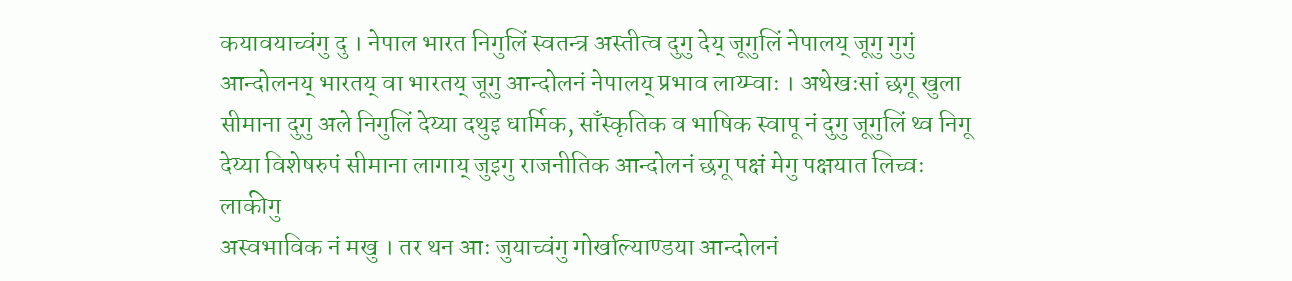कयावयाच्वंगु दु । नेपाल भारत निगुलिं स्वतन्त्र अस्तीत्व दुगु देय् जूगुलिं नेपालय् जूगु गुगुं आन्दोलनय् भारतय् वा भारतय् जूगु आन्दोलनं नेपालय् प्रभाव लाय्म्वाः । अथेखःसां छगू खुला सीमाना दुगु अले निगुलिं देय्या दथुइ धार्मिक, साँस्कृतिक व भाषिक स्वापू नं दुगु जूगुलिं थ्व निगू देय्या विशेषरुपं सीमाना लागाय् जुइगु राजनीतिक आन्दोलनं छगू पक्षं मेगु पक्षयात लिच्वः लाकीगु
अस्वभाविक नं मखु । तर थन आः जुयाच्वंगु गोर्खाल्याण्डया आन्दोलनं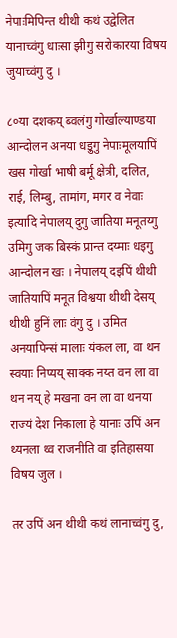नेपाःमिपिन्त थीथी कथं उद्वेलित यानाच्वंगु धाःसा झीगु सरोकारया विषय जुयाच्वंगु दु ।

८०या दशकय् ब्वलंगु गोर्खाल्याण्डया आन्दोलन अनया धइुगु नेपाःमूलयापिं खस गोर्खा भाषी बर्मू क्षेत्री, दलित, राई, लिम्बु, तामांग, मगर व नेवाः इत्यादि नेपालय् दुगु जातिया मनूतय्गु उमिगु जक बिस्कं प्रान्त दय्माः धइगु आन्दोलन खः । नेपालय् दइपिं थीथी जातियापिं मनूत विश्वया थीथी देसय् थीथी हुनिं लाः वंगु दु । उमित अनयापिन्सं मालाः यंकल ला, वा थन स्वयाः निप्यय् साक्क नय्त वन ला वा थन नय् हे मखना वन ला वा थनया राज्यं देश निकाला हे यानाः उपिं अन थ्यनला थ्व राजनीति वा इतिहासया विषय जुल ।

तर उपिं अन थीथी कथं लानाच्वंगु दु,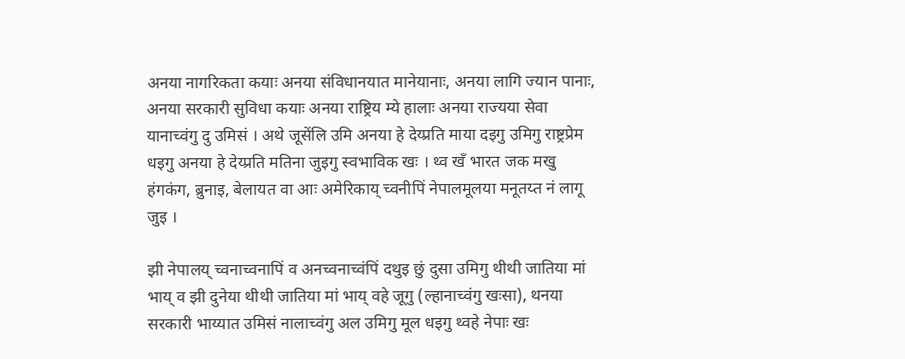अनया नागरिकता कयाः अनया संविधानयात मानेयानाः, अनया लागि ज्यान पानाः, अनया सरकारी सुविधा कयाः अनया राष्ट्रिय म्ये हालाः अनया राज्यया सेवा यानाच्वंगु दु उमिसं । अथे जूसेंलि उमि अनया हे देय्प्रति माया दइगु उमिगु राष्ट्रप्रेम धइगु अनया हे देय्प्रति मतिना जुइगु स्वभाविक खः । थ्व खँ भारत जक मखु हंगकंग, ब्रुनाइ, बेलायत वा आः अमेरिकाय् च्वनीपिं नेपालमूलया मनूतय्त नं लागू जुइ ।

झी नेपालय् च्वनाच्वनापिं व अनच्वनाच्वंपिं दथुइ छुं दुसा उमिगु थीथी जातिया मां भाय् व झी दुनेया थीथी जातिया मां भाय् वहे जूगु (ल्हानाच्वंगु खःसा), थनया सरकारी भाय्यात उमिसं नालाच्वंगु अल उमिगु मूल धइगु थ्वहे नेपाः खः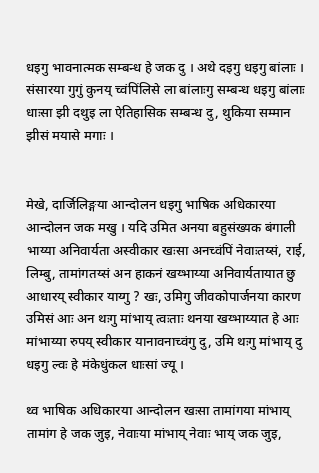धइगु भावनात्मक सम्बन्ध हे जक दु । अथे दइगु धइगु बांलाः । संसारया गुगुं कुनय् च्वंपिंलिसे ला बांलाःगु सम्बन्ध धइगु बांलाः धाःसा झी दथुइ ला ऐतिहासिक सम्बन्ध दु, थुकिया सम्मान झीसं मयासे मगाः ।


मेखे, दार्जिलिङ्गया आन्दोलन धइगु भाषिक अधिकारया आन्दोलन जक मखु । यदि उमित अनया बहुसंख्यक बंगाली भाय्या अनिवार्यता अस्वीकार खःसा अनच्वंपिं नेवाःतय्सं, राई, लिम्बु, तामांगतय्सं अन हाकनं खय्भाय्या अनिवार्यतायात छु आधारय् स्वीकार याय्गु ? खः, उमिगु जीवकोपार्जनया कारण उमिसं आः अन थःगु मांभाय् त्वःताः थनया खय्भाय्यात हे आः मांभाय्या रुपय् स्वीकार यानावनाच्वंगु दु, उमि थःगु मांभाय् दु धइगु ल्वः हे मंकेधुंकल धाःसां ज्यू ।

थ्व भाषिक अधिकारया आन्दोलन खःसा तामांगया मांभाय् तामांग हे जक जुइ, नेवाःया मांभाय् नेवाः भाय् जक जुइ,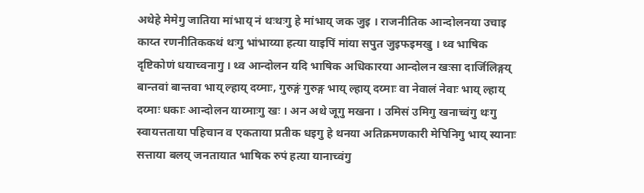अथेहे मेमेगु जातिया मांभाय् नं थःथःगु हे मांभाय् जक जुइ । राजनीतिक आन्दोलनया उचाइ काय्त रणनीतिककथं थःगु भांभाय्या हत्या याइपिं मांया सपुत जुइफइमखु । थ्व भाषिक दृष्टिकोणं धयाच्वनागु । थ्व आन्दोलन यदि भाषिक अधिकारया आन्दोलन खःसा दार्जिलिङ्गय् बान्तवां बान्तवा भाय् ल्हाय् दय्माः, गुरुङ्गं गुरुङ्ग भाय् ल्हाय् दय्माः वा नेवालं नेवाः भाय् ल्हाय् दय्माः धकाः आन्दोलन याय्माःगु खः । अन अथे जूगु मखना । उमिसं उमिगु खनाच्वंगु थःगु स्वायत्तताया पहिचान व एकताया प्रतीक धइगु हे थनया अतिक्रमणकारी मेपिनिगु भाय् स्यानाः सत्ताया बलय् जनतायात भाषिक रुपं हत्या यानाच्वंगु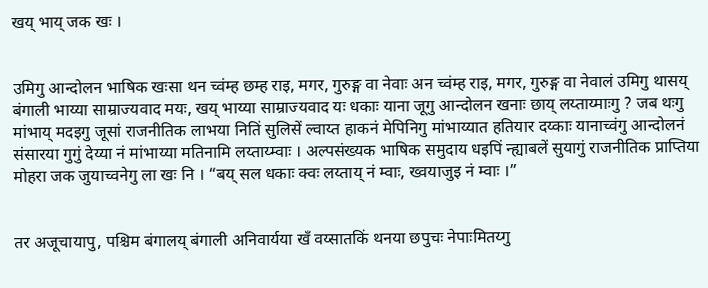खय् भाय् जक खः ।


उमिगु आन्दोलन भाषिक खःसा थन च्वंम्ह छम्ह राइ, मगर, गुरुङ्ग वा नेवाः अन च्वंम्ह राइ, मगर, गुरुङ्ग वा नेवालं उमिगु थासय् बंगाली भाय्या साम्राज्यवाद मयः, खय् भाय्या साम्राज्यवाद यः धकाः याना जूगु आन्दोलन खनाः छाय् लय्ताय्माःगु ? जब थःगु मांभाय् मदइगु जूसां राजनीतिक लाभया नितिं सुलिसें ल्वाय्त हाकनं मेपिनिगु मांभाय्यात हतियार दय्काः यानाच्वंगु आन्दोलनं संसारया गुगुं देय्या नं मांभाय्या मतिनामि लय्ताय्म्वाः । अल्पसंख्यक भाषिक समुदाय धइपिं न्ह्याबलें सुयागुं राजनीतिक प्राप्तिया मोहरा जक जुयाच्वनेगु ला खः नि । “बय् सल धकाः क्वः लय्ताय् नं म्वाः, ख्वयाजुइ नं म्वाः ।”


तर अजूचायापु, पश्चिम बंगालय् बंगाली अनिवार्यया खँ वय्सातकिं थनया छपुचः नेपाःमितय्गु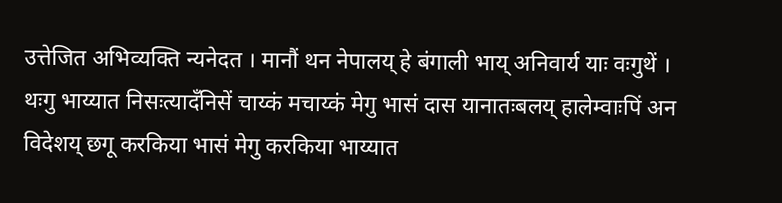उत्तेजित अभिव्यक्ति न्यनेदत । मानौं थन नेपालय् हे बंगाली भाय् अनिवार्य याः वःगुथें । थःगु भाय्यात निसःत्यादँनिसें चाय्कं मचाय्कं मेगु भासं दास यानातःबलय् हालेम्वाःपिं अन विदेशय् छगू करकिया भासं मेगु करकिया भाय्यात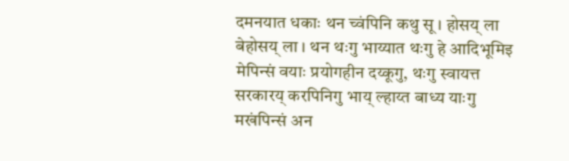दमनयात धकाः थन च्वंपिनि कथु सू । होसय् ला बेहोसय् ला । थन थःगु भाय्यात थःगु हे आदिभूमिइ मेपिन्सं वयाः प्रयोगहीन दय्कूगु, थःगु स्वायत्त सरकारय् करपिनिगु भाय् ल्हाय्त बाध्य याःगु मखंपिन्सं अन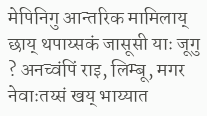मेपिनिगु आन्तरिक मामिलाय् छाय् थपाय्सकं जासूसी याः जूगु ? अनच्वंपिं राइ, लिम्बू, मगर नेवाःतय्सं खय् भाय्यात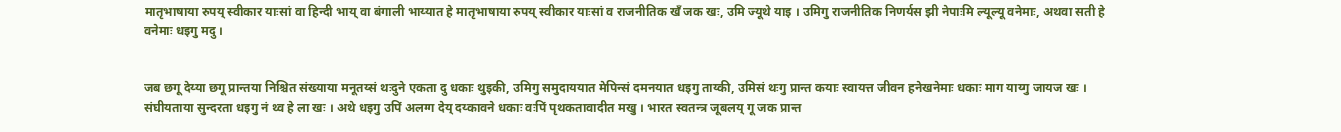मातृभाषाया रुपय् स्वीकार याःसां वा हिन्दी भाय् वा बंगाली भाय्यात हे मातृभाषाया रुपय् स्वीकार याःसां व राजनीतिक खँ जक खः, उमि ज्यूथे याइ । उमिगु राजनीतिक निणर्यस झी नेपाःमि ल्यूल्यू वनेमाः, अथवा सती हे वनेमाः धइगु मदु ।


जब छगू देय्या छगू प्रान्तया निश्चित संख्याया मनूतय्सं थःदुने एकता दु धकाः थुइकी, उमिगु समुदाययात मेपिन्सं दमनयात धइगु ताय्की, उमिसं थःगु प्रान्त कयाः स्वायत्त जीवन हनेखनेमाः धकाः माग याय्गु जायज खः । संघीयताया सुन्दरता धइगु नं थ्व हे ला खः । अथे धइगु उपिं अलग्ग देय् दय्कावने धकाः वःपिं पृथकतावादीत मखु । भारत स्वतन्त्र जूबलय् गू जक प्रान्त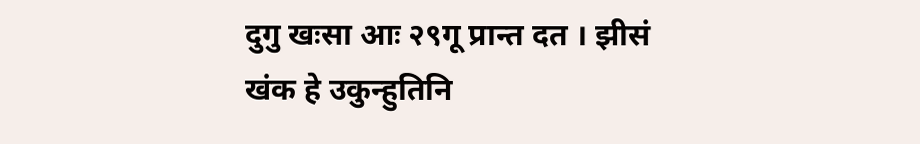दुगु खःसा आः २९गू प्रान्त दत । झीसं खंक हे उकुन्हुतिनि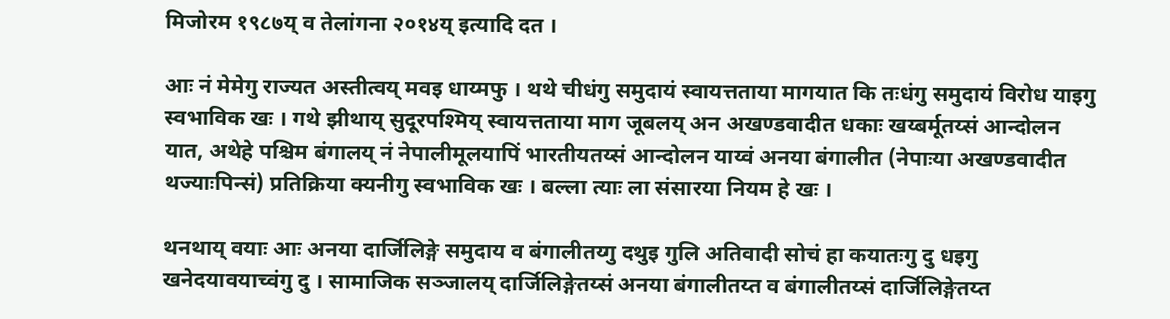मिजोरम १९८७य् व तेलांगना २०१४य् इत्यादि दत ।

आः नं मेमेगु राज्यत अस्तीत्वय् मवइ धाय्मफु । थथे चीधंगु समुदायं स्वायत्तताया मागयात कि तःधंगु समुदायं विरोध याइगु स्वभाविक खः । गथे झीथाय् सुदूरपश्मिय् स्वायत्तताया माग जूबलय् अन अखण्डवादीत धकाः खय्बर्मूतय्सं आन्दोलन यात, अथेहे पश्चिम बंगालय् नं नेपालीमूलयापिं भारतीयतय्सं आन्दोलन याय्वं अनया बंगालीत (नेपाःया अखण्डवादीत थज्याःपिन्सं) प्रतिक्रिया क्यनीगु स्वभाविक खः । बल्ला त्याः ला संसारया नियम हे खः ।

थनथाय् वयाः आः अनया दार्जिलिङ्गे समुदाय व बंगालीतय्गु दथुइ गुलि अतिवादी सोचं हा कयातःगु दु धइगु खनेदयावयाच्वंगु दु । सामाजिक सञ्जालय् दार्जिलिङ्गेतय्सं अनया बंगालीतय्त व बंगालीतय्सं दार्जिलिङ्गेतय्त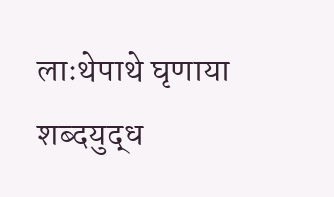लाःथेपाथे घृणाया शब्दयुद्ध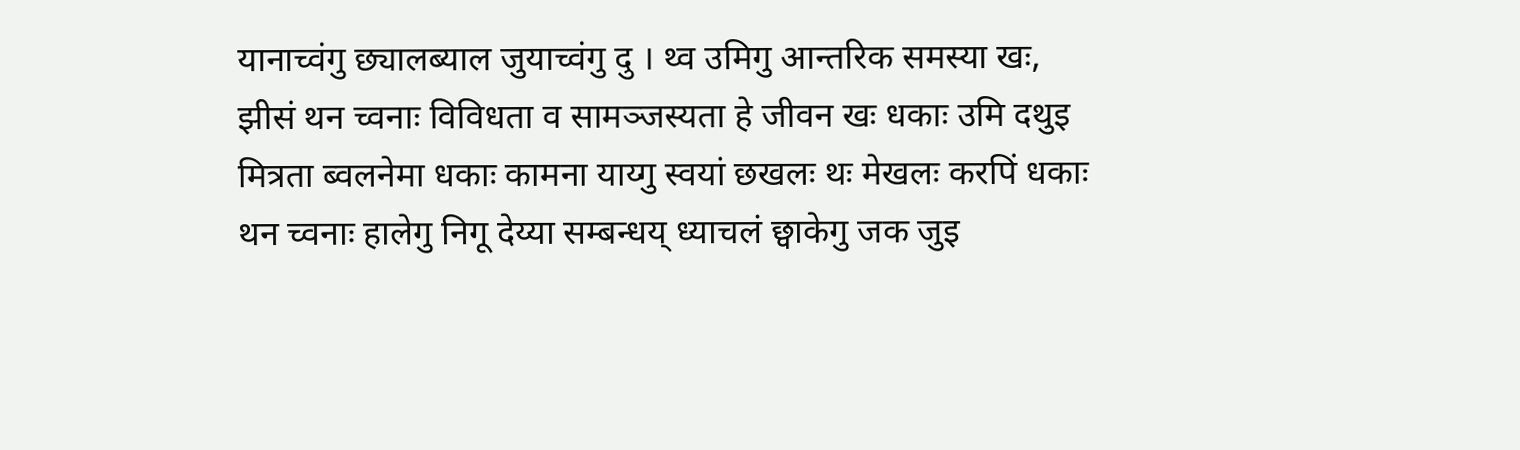यानाच्वंगु छ्यालब्याल जुयाच्वंगु दु । थ्व उमिगु आन्तरिक समस्या खः, झीसं थन च्वनाः विविधता व सामञ्जस्यता हे जीवन खः धकाः उमि दथुइ मित्रता ब्वलनेमा धकाः कामना याय्गु स्वयां छखलः थः मेखलः करपिं धकाः थन च्वनाः हालेगु निगू देय्या सम्बन्धय् ध्याचलं छ्वाकेगु जक जुइ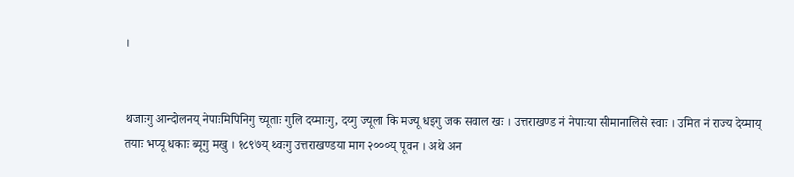।


थजाःगु आन्दोलनय् नेपाःमिपिनिगु च्यूताः गुलि दय्माःगु, दय्गु ज्यूला कि मज्यू धइगु जक सवाल खः । उत्तराखण्ड नं नेपाःया सीमानालिसे स्वाः । उमित नं राज्य देय्माय् तयाः भप्यू धकाः ब्यूगु मखु । १८९७य् थ्वःगु उत्तराखण्डया माग २०००य् पूवन । अथे अन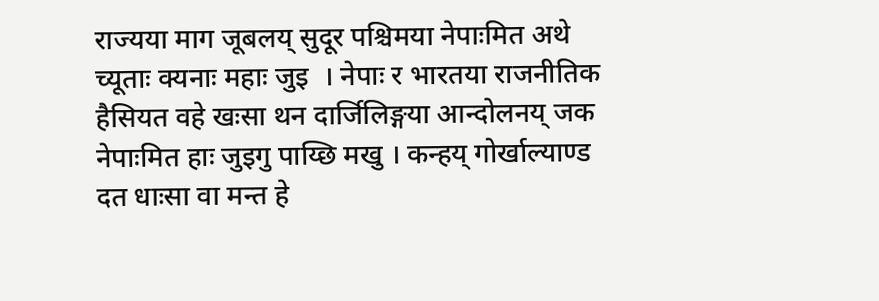राज्यया माग जूबलय् सुदूर पश्चिमया नेपाःमित अथे च्यूताः क्यनाः महाः जुइ  । नेपाः र भारतया राजनीतिक हैसियत वहे खःसा थन दार्जिलिङ्गया आन्दोलनय् जक नेपाःमित हाः जुइगु पाय्छि मखु । कन्हय् गोर्खाल्याण्ड दत धाःसा वा मन्त हे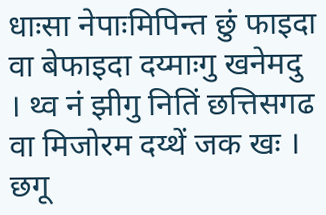धाःसा नेपाःमिपिन्त छुं फाइदा वा बेफाइदा दय्माःगु खनेमदु । थ्व नं झीगु नितिं छत्तिसगढ वा मिजोरम दय्थें जक खः । छगू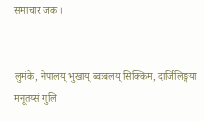समाचार जक ।


लुमंके, नेपालय् भुखाय् ब्वःबलय् सिक्किम, दार्जिलिङ्गया मनूतय्सं गुलि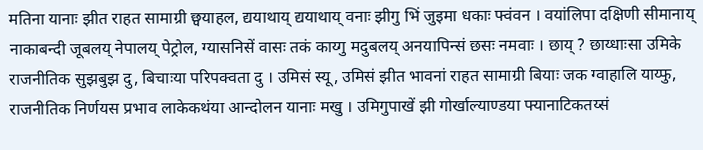मतिना यानाः झीत राहत सामाग्री छ्वयाहल, द्ययाथाय् द्ययाथाय् वनाः झीगु भिं जुइमा धकाः फ्वंवन । वयांलिपा दक्षिणी सीमानाय् नाकाबन्दी जूबलय् नेपालय् पेट्रोल, ग्यासनिसें वासः तकं काय्गु मदुबलय् अनयापिन्सं छसः नमवाः । छाय् ? छाय्धाःसा उमिके राजनीतिक सुझबुझ दु, बिचाःया परिपक्वता दु । उमिसं स्यू, उमिसं झीत भावनां राहत सामाग्री बियाः जक ग्वाहालि याय्फु, राजनीतिक निर्णयस प्रभाव लाकेकथंया आन्दोलन यानाः मखु । उमिगुपाखें झी गोर्खाल्याण्डया फ्यानाटिकतय्सं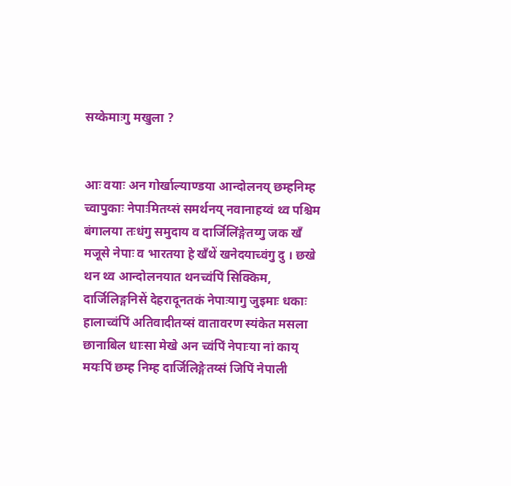सय्केमाःगु मखुला ?


आः वयाः अन गोर्खाल्याण्डया आन्दोलनय् छम्हनिम्ह च्वापुकाः नेपाःमितय्सं समर्थनय् नवानाहय्वं थ्व पश्चिम बंगालया तःधंगु समुदाय व दार्जिलिंङ्गेतय्गु जक खँ मजूसे नेपाः व भारतया हे खँथें खनेदयाच्वंगु दु । छखे थन थ्व आन्दोलनयात थनच्वंपिं सिक्किम, दार्जिलिङ्गनिसें देहरादूनतकं नेपाःयागु जुइमाः धकाः हालाच्वंपिं अतिवादीतय्सं वातावरण स्यंकेत मसला छानाबिल धाःसा मेखे अन च्वंपिं नेपाःया नां काय् मयःपिं छम्ह निम्ह दार्जिलिङ्गेतय्सं जिपिं नेपाली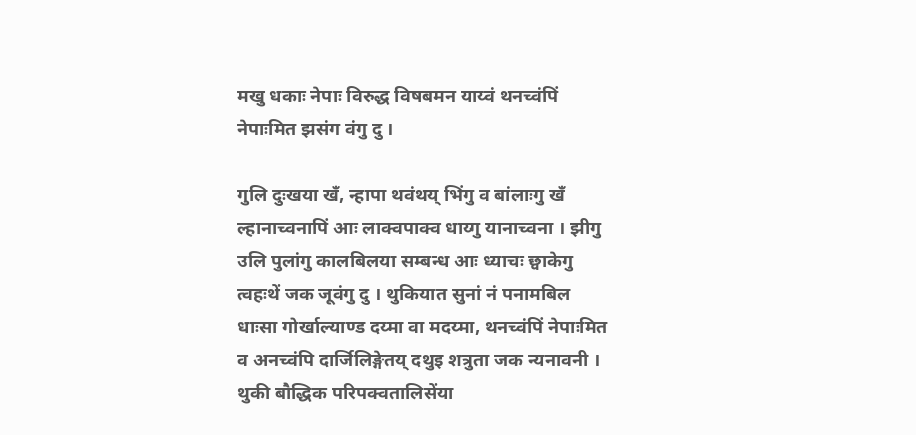मखु धकाः नेपाः विरुद्ध विषबमन याय्वं थनच्वंपिं नेपाःमित झसंग वंगु दु ।

गुलि दुःखया खँ, न्हापा थवंथय् भिंगु व बांलाःगु खँ ल्हानाच्वनापिं आः लाक्वपाक्व धाय्गु यानाच्वना । झीगु उलि पुलांगु कालबिलया सम्बन्ध आः ध्याचः छ्वाकेगु त्वहःथें जक जूवंगु दु । थुकियात सुनां नं पनामबिल धाःसा गोर्खाल्याण्ड दय्मा वा मदय्मा, थनच्वंपिं नेपाःमित व अनच्वंपि दार्जिलिङ्गेतय् दथुइ शत्रुता जक न्यनावनी । थुकी बौद्धिक परिपक्वतालिसेंया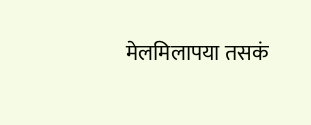मेलमिलापया तसकं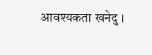आवश्यकता खनेदु ।